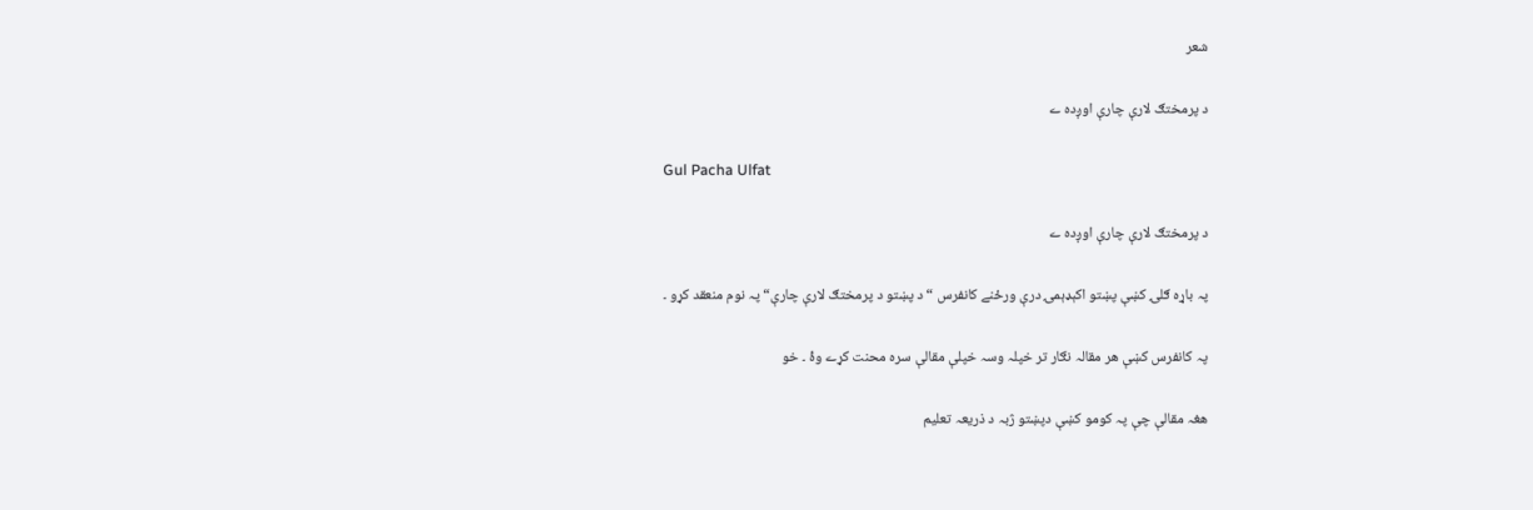شعر

د پرمختګ لارې چارې اوږدہ ے

Gul Pacha Ulfat

د پرمختګ لارې چارې اوږدہ ے

پہ باړہ ګلۍ کښې پښتو اکېډېمۍ درې ورځنے کانفرس “د پښتو د پرمختګ لارې چارې“ پہ نوم منعقد کړو ۔

پہ کانفرس کښې ھر مقالہ نګار تر خپلہ وسہ خپلې مقالې سرہ محنت کړے وۂ ۔ خو

ھغہ مقالې چې پہ کومو کښې دپښتو ژبہ د ذریعہ تعلیم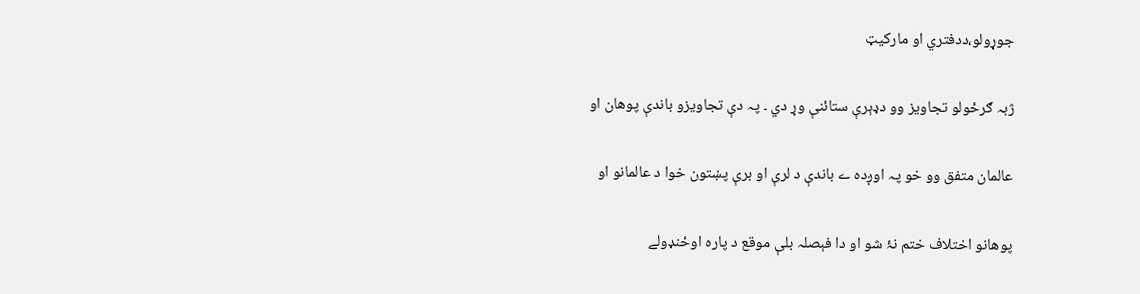جوړولو،ددفتري او مارکیټ

ژبہ ګرځولو تجاویز وو دډېرې ستائنې وړ دي ۔ پہ دې تجاویزو باندې پوھان او

عالمان متفق وو خو پہ اوږدہ ے باندې د لرې او برې پښتون خوا د عالمانو او

پوھانو اختلاف ختم نۂ شو او دا فېصلہ بلې موقع د پارہ اوځنډولے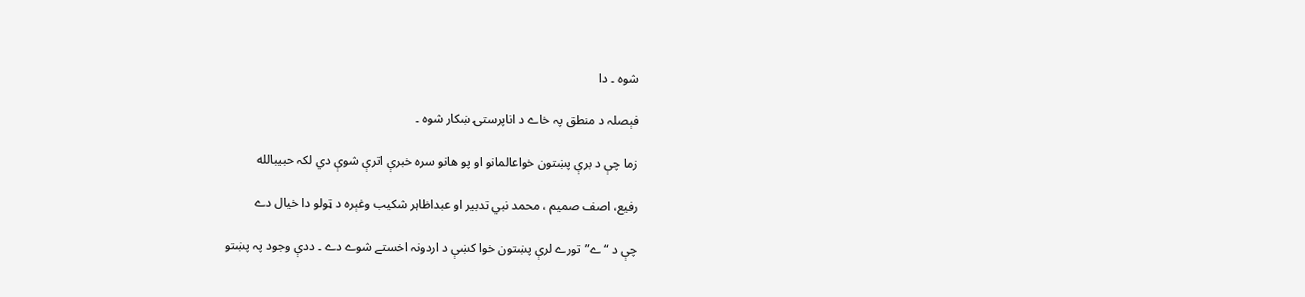شوہ ۔ دا

فېصلہ د منطق پہ خاے د اناپرستۍ ښکار شوہ ۔

زما چې د برې پښتون خواعالمانو او پو ھانو سرہ خبرې اترې شوې دي لکہ حبیبالله

رفیع، اصف صمیم ، محمد نبي تدبیر او عبداظاہر شکیب وغېرہ د ټولو دا خیال دے

چې د “ے”تورے لرې پښتون خوا کښې د اردونہ اخستے شوے دے ۔ ددې وجود پہ پښتو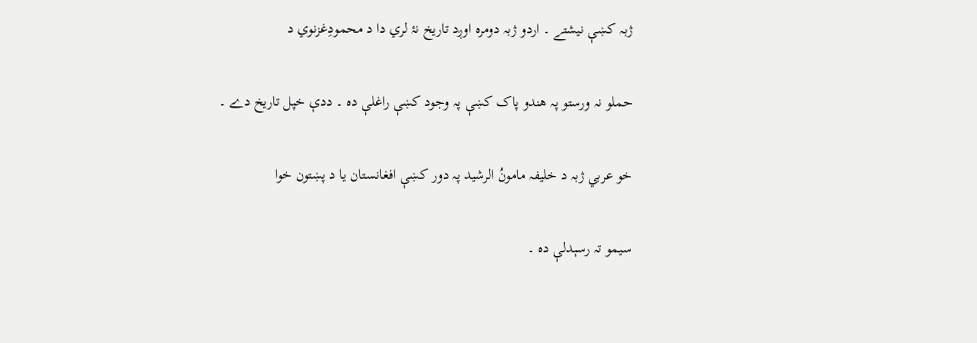ژبہ کښې نيشتے ۔ اردو ژبہ دومرہ اوږد تاریخ نۂ لري دا د محمودِغزنوي د

حملو نہ ورستو پہ ھندو پاک کښې پہ وجود کښې راغلې دہ ۔ ددې خپل تاریخ دے ۔

خو عربي ژبہ د خلیفہ مامونُ الرشید پہ دور کښې افغانستان یا د پښتون خوا

سیمو تہ رسېدلې دہ ۔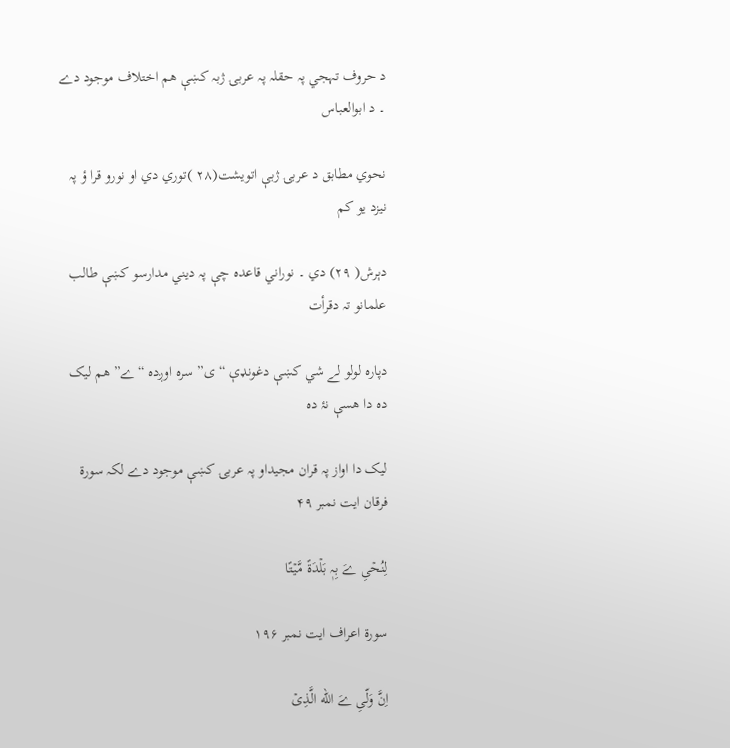د حروف تہجي پہ حقلہ پہ عربۍ ژبہ کښې ھم اختلاف موجود دے ۔ د ابوالعباس

نحوي مطابق د عربۍ ژبې اتویشت(۲۸ )توري دي او نورو قرا ؤ پہ نیزد یو کم

دېرش( ۲۹) دي ۔ نوراني قاعدہ چې پہ ديني مدارسو کښې طالب علمانو تہ دقرأت

دپارہ لولو لے شي کښې دغونډې “ی” سرہ اوږدہ “ے” ھم لیک دہ دا ھسې نۂ دہ

لیک دا اواز پہ قران مجیداو پہ عربۍ کښې موجود دے لکہ سورۃ فرقان ایت نمبر ۴۹

لِنُحۡیِ ےَ بِہٖ بَلۡدَۃً مَّیۡتًا

سورۃ اعراف ایت نمبر ۱۹۶

اِنَّ وَلّیِ ےَ الله الَّذِیۡ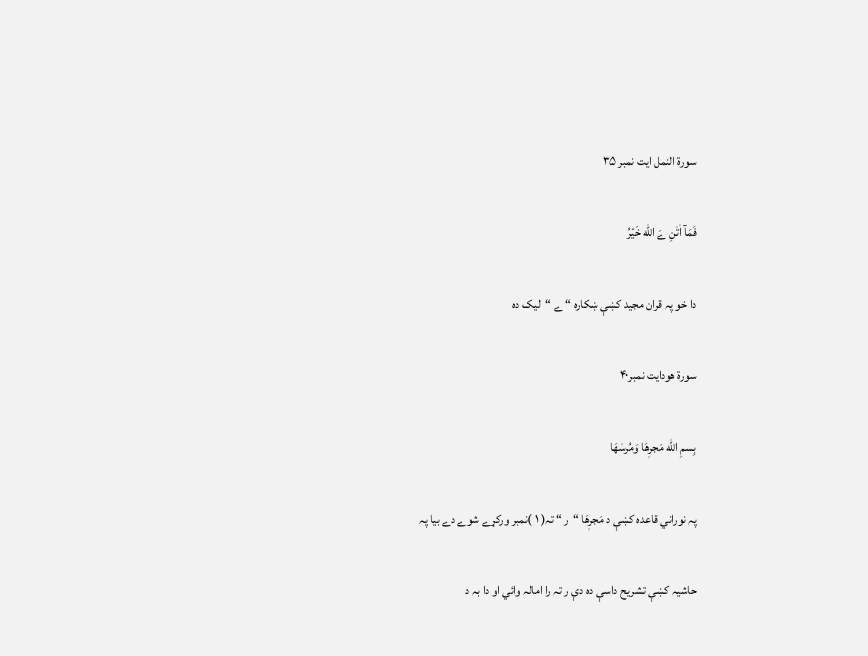سورۃ النمل ایت نمبر ۳۵

فَمَآ اٰتٰنِ ےَ الله خَيۡرُ

دا خو پہ قران مجید کښې ښکارہ “ ے “لیک دہ

سورۃ ھودایت نمبر۴۰

بِسمِ الله مَجرٖھَا وَمُرسٰھَا

پہ نوراني قاعدہ کښې د مَجرٖھَا “ر “ تہ( ۱ )نمبر ورکړے شوے دے بیا پہ

حاشیہ کښې تشریح داسې دہ دې ر تہ را امالہ وائي او دا بہ د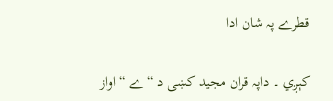قطرے پہ شان ادا

کېږي ۔ داپہ قران مجید کښی د “ے “اواز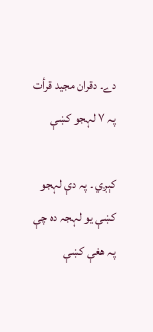دے۔ دقران مجید قرأت پہ ۷ لہجو کښې

کېږي ۔ پہ دې لہجو کښې یو لہجہ دہ چې پہ ھغې کښې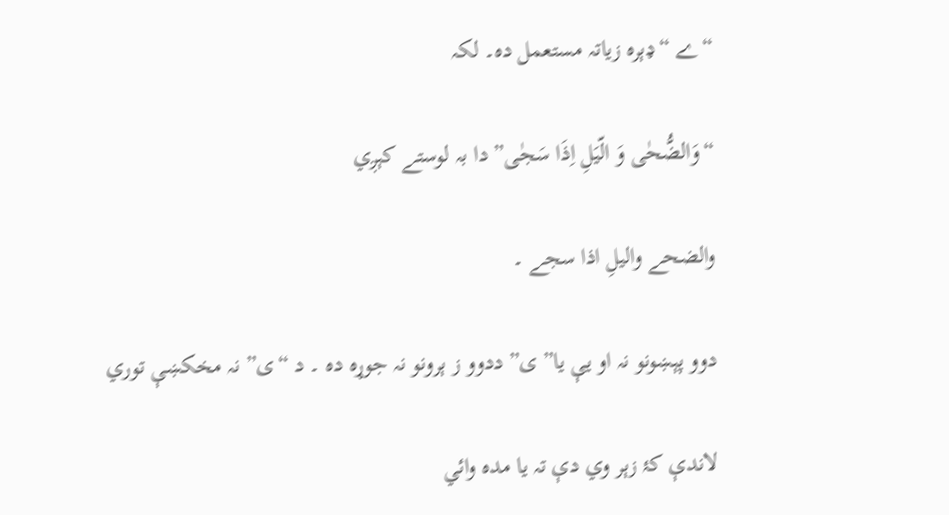“ے “ډېرہ زیاتہ مستعمل دہ۔ لکہ

“وَالضُّحٰی وَ الّيَلِ اِذَا سَجٰی” دا بہ لوستے کېږي

والضحے واليلِ اذا سجے ۔

دوو پېښونو نہ او يې یا” ی” ددوو ز ېرونو نہ جوړہ دہ ۔ د “ی” نہ مخکښې توري

لاندې کۂ زېر وي دې تہ یا مدہ وائي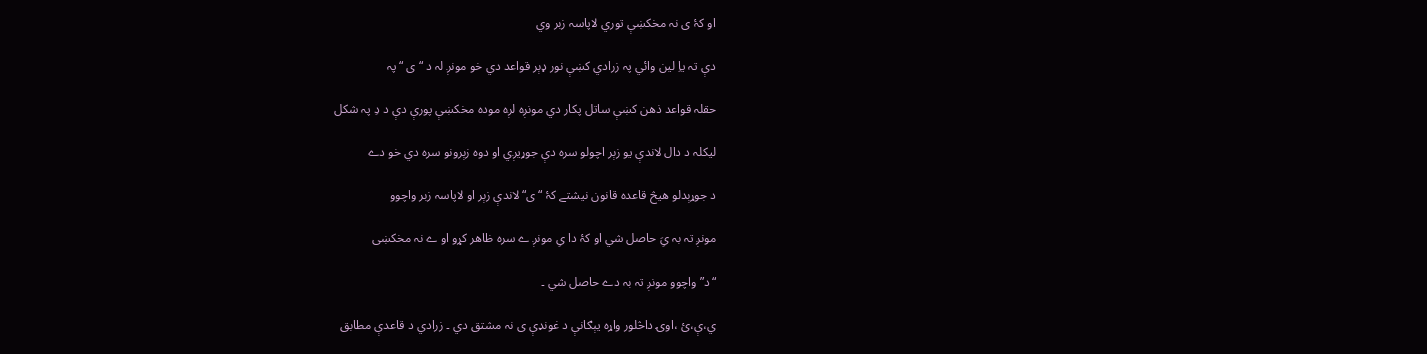او کۂ ی نہ مخکښې توري لاپاسہ زبر وي

دې تہ یاِ لین وائي پہ زرادي کښې نور ډېر قواعد دي خو مونږ لہ د “ ی “پہ

حقلہ قواعد ذھن کښې ساتل پکار دي مونږہ لږہ مودہ مخکښې پورې دې د دِ پہ شکل

لیکلہ د دال لاندې یو زېر اچولو سرہ دې جوړیږي او دوہ زېرونو سرہ دي خو دے

د جوړېدلو ھيڅ قاعدہ قانون نیشتے کۂ “ی“ لاندې زېر او لاپاسہ زبر واچوو

مونږ تہ بہ یَِ حاصل شي او کۂ دا یِ مونږ ے سرہ ظاھر کړو او ے نہ مخکښی

“د” واچوو مونږ تہ بہ دے حاصل شي ۔

ي،ې،ئ ،اوۍ داڅلور واړہ یېګانې د غونډې ی نہ مشتق دي ۔ زرادي د قاعدې مطابق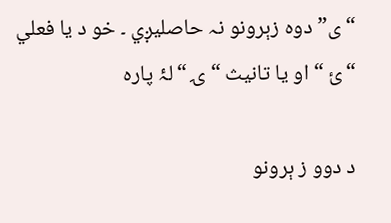“ ی”دوہ زېرونو نہ حاصليږي ۔ خو د یا فعلي “ئ “ او یا تانیث “ ۍ “لۂ پارہ

د دوو ز ېرونو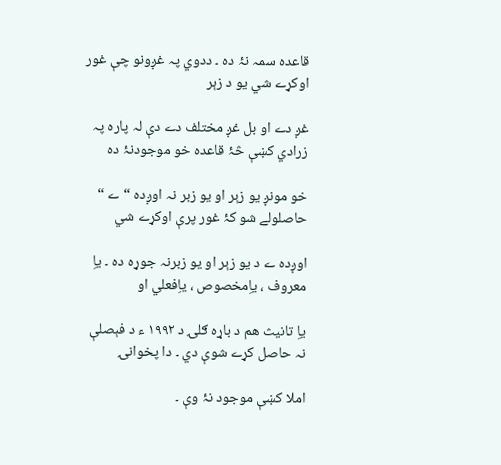قاعدہ سمہ نۂ دہ ۔ ددوي پہ غږونو چې غور اوکړے شي یو د زېر

غږ دے او بل غږ مختلف دے دې لہ پارہ پہ زرادي کښې څۂ قاعدہ خو موجودنۂ دہ

خو مونږ یو زېر او یو زبر نہ اوږدہ “ے “ حاصلولے شو کۂ غور پرې اوکړے شي

اوږدہ ے د یو زېر او یو زبرنہ جوړہ دہ ۔ یاِ معروف ، یاِمخصوص ، یاِفعلي او

یاِ تانیث ھم د باړہ ګلۍ د ۱۹۹۲ ء د فېصلې نہ حاصل کړے شوې دي ۔ دا پخوانۍ

املا کښې موجود نۂ وې ۔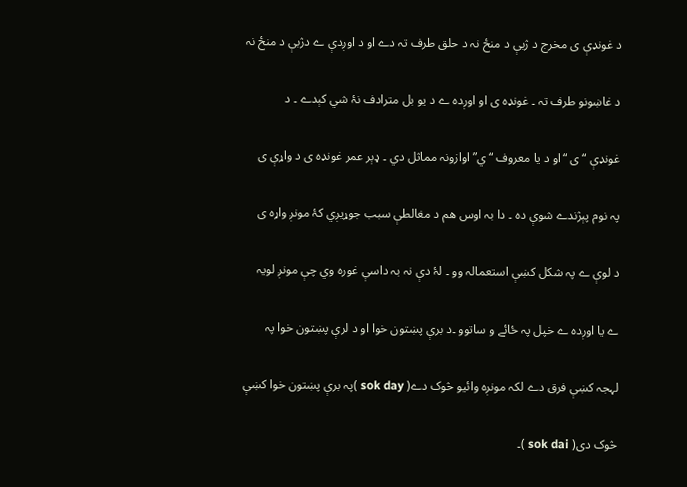د غونډې ی مخرج د ژبې د منځ نہ د حلق طرف تہ دے او د اوږدې ے دژبې د منځ نہ

د غاښونو طرف تہ ۔ غونډہ ی او اوږدہ ے د یو بل مترادف نۂ شي کېدے ۔ د

غونډې “ی “او د یا معروف “ي” اوازونہ مماثل دي ۔ ډېر عمر غونډہ ی د واړې ی

پہ نوم پېژندے شوې دہ ۔ دا بہ اوس ھم د مغالطې سبب جوړیږي کۂ مونږ واړہ ی

د لوې ے پہ شکل کښې استعمالہ وو ۔ لۂ دې نہ بہ داسې غورہ وي چې مونږ لویہ

ے یا اوږدہ ے خپل پہ ځائے و ساتوو ۔د برې پښتون خوا او د لرې پښتون خوا پہ

لہجہ کښې فرق دے لکہ مونږہ وائیو څوک دے( sok day )پہ برې پښتون خوا کښې

څوک دی( sok dai )۔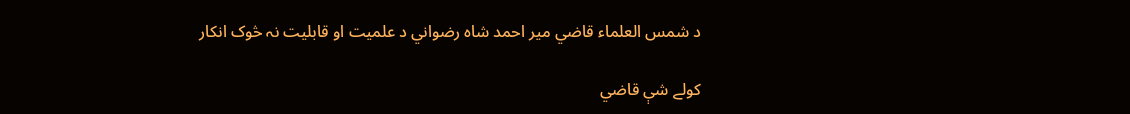د شمس العلماء قاضي میر احمد شاہ رضواني د علمیت او قابلیت نہ څوک انکار

کولے شې قاضي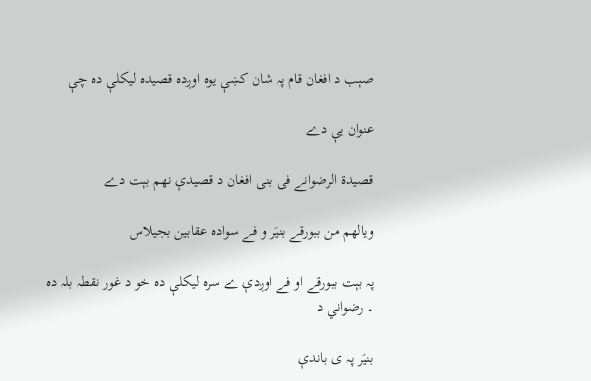صېب د افغان قام پہ شان کښې یوہ اوږدہ قصيدہ لیکلې دہ چې

عنوان یې دے

قصیدۃ الرضوانے فی بنی افغان د قصيدې نھم بېت دے

ویالھم من ببورقے بنیَر و فے سوادہ عقابین بجیلاس

پہ بېت ببورقے او فے اوږدې ے سرہ لیکلې دہ خو د غور نقطہ بلہ دہ ۔ رضواني د

بنیَر پہ ی باندې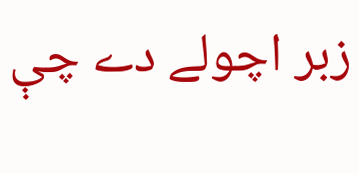زبر اچولے دے چې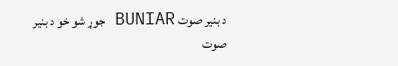د بنیر صوت BUNIAR جوړ شو خو د بنیر صوت